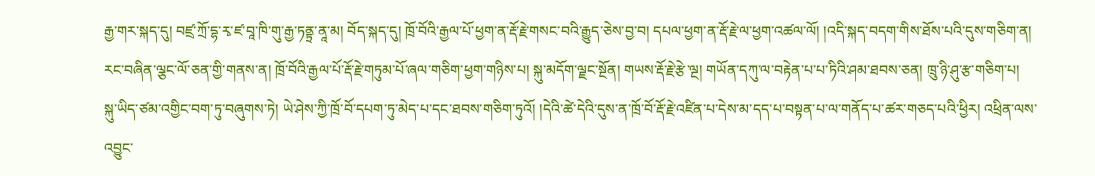རྒྱ་གར་སྐད་དུ། བཛྲ་ཀྲོ་དྷ་རྭ་ཛ་བཱ་ཁི་གུ་རྒྱ་ཏནྟྲ་ནཱ་མ། བོད་སྐད་དུ། ཁྲོ་བོའི་རྒྱལ་པོ་ཕྱག་ན་རྡོ་རྗེ་གསང་བའི་རྒྱུད་ཅེས་བྱ་བ། དཔལ་ཕྱག་ན་རྡོ་རྗེ་ལ་ཕྱག་འཚལ་ལོ། །འདི་སྐད་བདག་གིས་ཐོས་པའི་དུས་གཅིག་ན། རང་བཞིན་ལྕང་ལོ་ཅན་གྱི་གནས་ན། ཁྲོ་བོའི་རྒྱལ་པོ་རྡོ་རྗེ་གཏུམ་པོ་ཞལ་གཅིག་ཕྱག་གཉིས་པ། སྐུ་མདོག་ལྗང་སྔོན། གཡས་རྡོ་རྗེ་རྩེ་ལྔ། གཡོན་དཀུ་ལ་བརྟེན་པ་པ་ཏིའི་ཤམ་ཐབས་ཅན། ཁྲུ་ཉི་ཤུ་རྩ་གཅིག་པ། སྐུ་ཡིད་ཙམ་འགྱིང་བག་ཏུ་བཞུགས་ཏེ། ཡེ་ཤེས་ཀྱི་ཁྲོ་བོ་དཔག་ཏུ་མེད་པ་དང་ཐབས་གཅིག་ཏུའོ། །དེའི་ཚེ་དེའི་དུས་ན་ཁྲོ་བོ་རྡོ་རྗེ་འཛིན་པ་དེས་མ་དད་པ་བསྟན་པ་ལ་གནོད་པ་ཚར་གཅད་པའི་ཕྱིར། འཕྲིན་ལས་འབྱུང་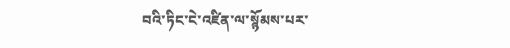བའི་ཏིང་ངེ་འཛིན་ལ་སྙོམས་པར་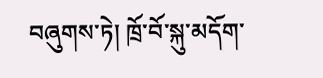བཞུགས་ཏེ། ཁྲོ་བོ་སྐུ་མདོག་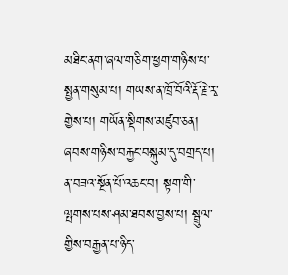མཐིང་ནག་ཞལ་གཅིག་ཕྱག་གཉིས་པ་སྤྱན་གསུམ་པ། གཡས་ན་ཁྲོ་བོའི་རྡོ་རྗེ་རྭ་གྱེས་པ། གཡོན་སྡིགས་མཛུབ་ཅན། ཞབས་གཉིས་བརྐྱང་བསྐུམ་དུ་བགྲད་པ། ན་བཟའ་སྔོན་པོ་འཆང་བ། སྟག་གི་ལྤགས་པས་ཤམ་ཐབས་བྱས་པ། སྦྲུལ་གྱིས་བརྒྱན་པ་ཉིད་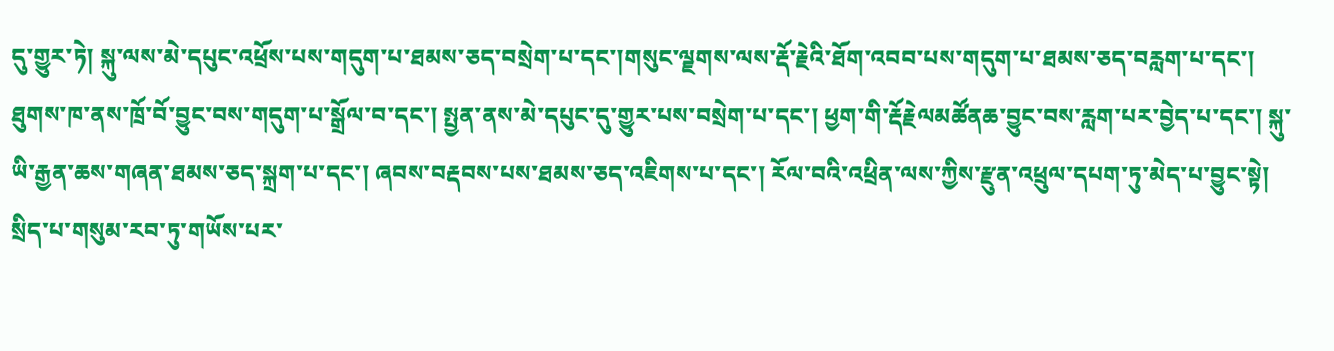དུ་གྱུར་ཏེ། སྐུ་ལས་མེ་དཔུང་འཕྲོས་པས་གདུག་པ་ཐམས་ཅད་བསྲེག་པ་དང་།གསུང་ལྗགས་ལས་རྡོ་རྗེའི་ཐོག་འབབ་པས་གདུག་པ་ཐམས་ཅད་བརླག་པ་དང་། ཐུགས་ཁ་ནས་ཁྲོ་བོ་བྱུང་བས་གདུག་པ་སྒྲོལ་བ་དང་། སྤྱན་ནས་མེ་དཔུང་དུ་གྱུར་པས་བསྲེག་པ་དང་། ཕྱག་གི་རྡོརྗེལམཚོནཆ་བྱུང་བས་རླག་པར་བྱེད་པ་དང་། སྐུ་ཡི་རྒྱན་ཆས་གཞན་ཐམས་ཅད་སྐྲག་པ་དང་། ཞབས་བརྡབས་པས་ཐམས་ཅད་འཇིགས་པ་དང་། རོལ་བའི་འཕྲིན་ལས་ཀྱིས་རྫུན་འཕྲུལ་དཔག་ཏུ་མེད་པ་བྱུང་སྟེ། སྲིད་པ་གསུམ་རབ་ཏུ་གཡོས་པར་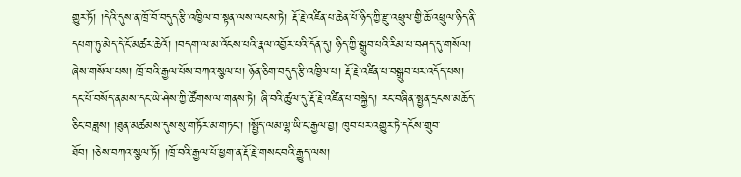གྱུར་ཏོ། །དེའི་དུས་ན་ཁྲོ་བོ་བདུད་རྩི་འཁྱིལ་བ་སྟན་ལས་ལངས་ཏེ། རྡོ་རྗེ་འཛིན་པ་ཆེན་པོ་ཉིད་ཀྱི་རྫུ་འཕྲུལ་གྱི་ཆོ་འཕྲུལ་ཉིད་ནི་དཔག་ཏུ་མེད་དེ་ངོ་མཚར་ཆེའོ། །བདག་ལ་མ་འོངས་པའི་རྣལ་འབྱོར་པའི་དོན་དུ། ཉིད་ཀྱི་སྒྲུབ་པའི་རིམ་པ་བཤད་དུ་གསོལ། ཞེས་གསོལ་པས། ཁྲོ་བའི་རྒྱལ་པོས་བཀའ་སྩལ་པ། ཉོན་ཅིག་བདུད་རྩི་འཁྱིལ་པ། རྡོ་རྗེ་འཛིན་པ་བསྒྲུབ་པར་འདོད་པས། དང་པོ་བསོད་ནམས་དང་ཡེ་ཤེས་ཀྱི་ཚོགས་ལ་གནས་ཏེ། ཞི་བའི་ཚུལ་དུ་རྡོ་རྗེ་འཛིན་པ་བསྐྱེད། རང་བཞིན་སྤྱན་དྲངས་མཆོད་ཅིང་བཟླས། །ཐུན་མཚམས་དུས་སུ་གཏོར་མ་གཏང་། །སྤྱོད་ལམ་ལྷ་ཡི་ང་རྒྱལ་བྱ། ཁུབ་པར་འགྱུར་ཏེ་དངོས་གྲུབ་ཐོབ། །ཅེས་བཀའ་སྩལ་ཏོ། །ཁྲོ་བའི་རྒྱལ་པོ་ཕྱག་ན་རྡོ་རྗེ་གསང་བའི་རྒྱུད་ལས།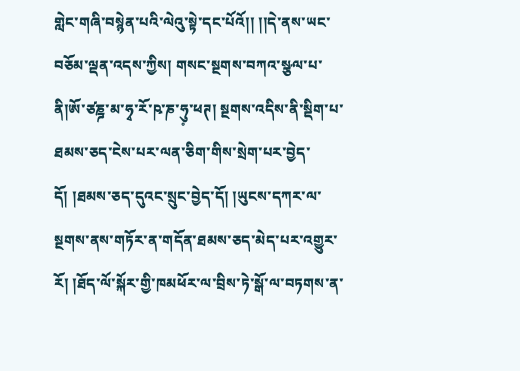གླེང་གཞི་བསྙེན་པའི་ལེའུ་སྟེ་དང་པོའོ།། །།དེ་ནས་ཡང་བཅོམ་ལྡན་འདས་ཀྱིས། གསང་སྔགས་བཀའ་སྩལ་པ་ནི།ཨོ་ཙཎྜ་མ་ཧྭ་རོ་ཥ་ཎ་ཧུ༷་ཕཊ། སྔགས་འདིས་ནི་སྡིག་པ་ཐམས་ཅད་ངེས་པར་ལན་ཅིག་གིས་སྲེག་པར་བྱེད་དོ། །ཐམས་ཅད་དུའང་སྲུང་བྱེད་དོ། །ཡུངས་དཀར་ལ་སྔགས་ནས་གཏོར་ན་གདོན་ཐམས་ཅད་མེད་པར་འགྱུར་རོ། །ཐོད་ལོ་སྐོར་གྱི་ཁམཕོར་ལ་བྲིས་ཏེ་སྒོ་ལ་བཏགས་ན་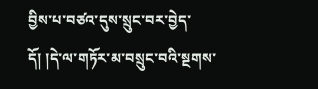བྱིས་པ་བཙའ་དུས་སྲུང་བར་བྱེད་དོ། །དེ་ལ་གཏོར་མ་བསྲུང་བའི་སྔགས་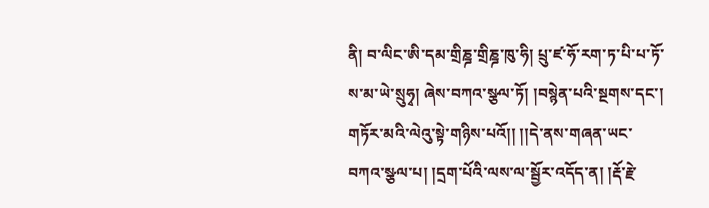ནི། བ་ལིང་ཨི་དམ་གྲིཎྜ་གྲིཎྜ་ཁུ་ཧི། པྲུ་ཛ་ཧོ་རག་ཏ་པི་པ་ཏོ་ས་མ་ཡེ་སྲུཧྭ། ཞེས་བཀའ་སྩལ་ཏོ། །བསྙེན་པའི་སྔགས་དང་། གཏོར་མའི་ལེའུ་སྟེ་གཉིས་པའོ།། །།དེ་ནས་གཞན་ཡང་བཀའ་སྩལ་པ། །དྲག་པོའི་ལས་ལ་སྦྱོར་འདོད་ན། །རྡོ་རྗེ་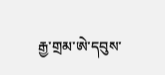རྒྱ་གྲམ་ཨེ་དབུས་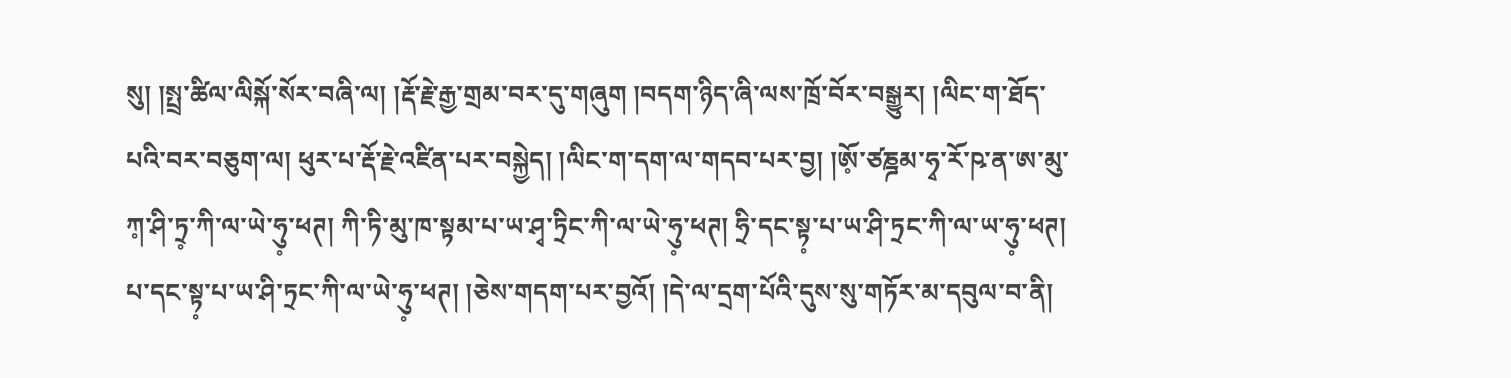སུ། །སྤྲ་ཚིལ་ལིསྐོ་སོར་བཞི་ལ། །རྡོ་རྗེ་རྒྱ་གྲམ་བར་དུ་གཞུག །བདག་ཉིད་ཞི་ལས་ཁྲོ་བོར་བསྒྱུར། །ལིང་ག་ཐོད་པའི་བར་བཅུག་ལ། ཕུར་པ་རྡོ་རྗེ་འཛིན་པར་བསྐྱེད། །ལིང་ག་དག་ལ་གདབ་པར་བྱ། །ཨོ༷་ཙཎྜམ་ཧྭ་རོ་ཥ་ན་ཨ་མུ་ཀ༷་ཤི་ཏྲ༷་ཀི་ལ་ཡེ་ཧུ༷་ཕཊ། ཀི་ཏི་མུ་ཁ་སྟམ་པ་ཡ་ཤྭ་ཏྲིང་ཀི་ལ་ཡེ་ཧུ༷་ཕཊ། ཧྲི་དང་སྟ༷་པ་ཡ་ཤི་ཏྲང་ཀི་ལ་ཡ་ཧུ༷་ཕཊ། པ་དང་སྟ༷་པ་ཡ་ཤི་ཏྲང་ཀི་ལ་ཡེ་ཧུ༷་ཕཊ། །ཅེས་གདག་པར་བྱའོ། །དེ་ལ་དྲག་པོའི་དུས་སུ་གཏོར་མ་དབུལ་བ་ནི།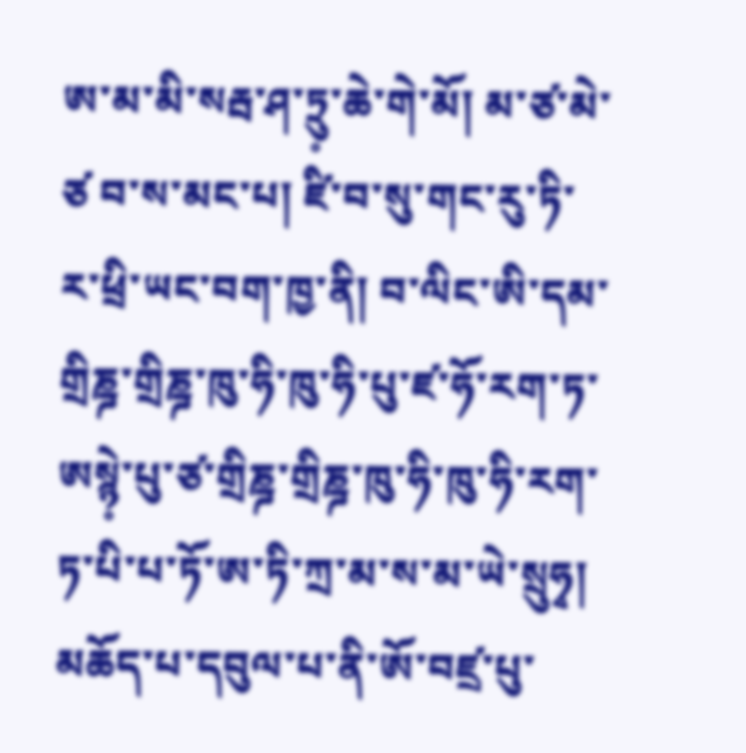ཨ་མ་མི་སརྦ་ཤ་ཏྲུ༷་ཆེ་གེ་མོ། མ་ཙ་མེ་ཙ བ་ས་མང་པ། ཛི་བ་སུ་གང་རུ་ཏི་ར་ཕྲི་ཡང་བག་ཁྱ་ནི། བ་ལིང་ཨི་དམ་གྲིཎྜ་གྲིཎྜ་ཁུ་ཧི་ཁུ་ཧི་པུ་ཛ་ཧོ་རག་ཏ་ཨསྙེ༷་པུ་ཙ་གྲིཎྜ་གྲིཎྜ་ཁུ་ཧི་ཁུ་ཧི་རག་ཏ་པི་པ་ཏོ་ཨ་ཏི་ཀྲ་མ་ས་མ་ཡེ་སྲུཧྭ། མཆོད་པ་དབུལ་པ་ནི་ཨོ་བཛྲ་པུ་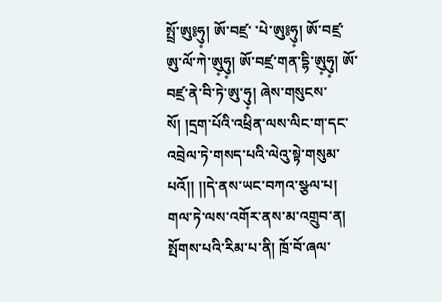སྤྲོ་ཨུ༔ཧུ༷། ཨོ་བཛྲ་ ་པེ་ཨུ༔ཧུ༷། ཨོ་བཛྲ་ཨུ་ལོ་ཀེ་ཨུ༷ཧུ༷། ཨོ་བཛྲ་གན་དྷི་ཨུ༷ཧུ༷། ཨོ་བཛྲ་ནེ་བི་ཏེ་ཨུ་ཧུ༷། ཞེས་གསུངས་སོ། །དྲག་པོའི་འཕྲིན་ལས་ལིང་ག་དང་འབྲེལ་ཏེ་གསད་པའི་ལེའུ་སྟེ་གསུམ་པའོ།། །།དེ་ནས་ཡང་བཀའ་སྩལ་པ། གལ་ཏེ་ལས་འགོར་ནས་མ་འགྲུབ་ན། སྤོགས་པའི་རིམ་པ་ནི། ཁྲོ་བོ་ཞལ་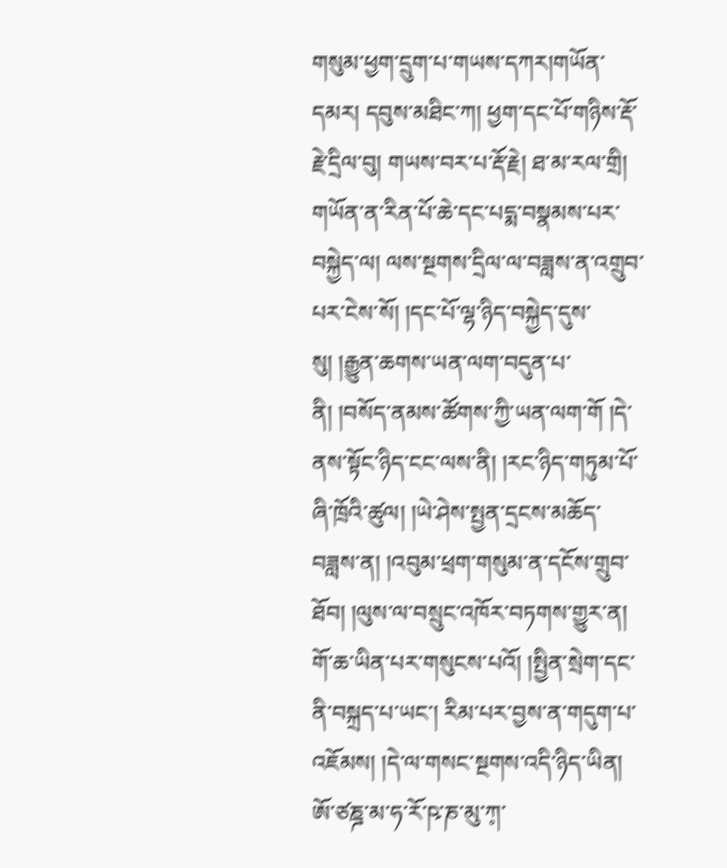གསུམ་ཕྱག་དྲུག་པ་གཡས་དཀར།གཡོན་དམར། དབུས་མཐིང་ཀ། ཕྱག་དང་པོ་གཉིས་རྡོ་རྗེ་དྲིལ་བུ། གཡས་བར་པ་རྡོ་རྗེ། ཐ་མ་རལ་གྲི། གཡོན་ན་རིན་པོ་ཆེ་དང་པདྨ་བསྣམས་པར་བསྐྱེད་ལ། ལས་སྔགས་དྲིལ་ལ་བཟླས་ན་འགྲུབ་པར་ངེས་སོ། །དང་པོ་ལྷ་ཉིད་བསྐྱེད་དུས་སུ། །རྒྱུན་ཆགས་ཡན་ལག་བདུན་པ་ནི། །བསོད་ནམས་ཚོགས་ཀྱི་ཡན་ལག་གོ །དེ་ནས་སྟོང་ཉིད་ངང་ལས་ནི། །རང་ཉིད་གཏུམ་པོ་ཞི་ཁྲོའི་ཚུལ། །ཡེ་ཤེས་སྤྱན་དྲངས་མཆོད་བཟླས་ན། །འབུམ་ཕྲག་གསུམ་ན་དངོས་གྲུབ་ཐོབ། །ལུས་ལ་བསྲུང་འཁོར་བཏགས་གྱུར་ན། གོ་ཆ་ཡིན་པར་གསུངས་པའོ། །སྤྱིན་སྲེག་དང་ནི་བསྐྲད་པ་ཡང་། རིམ་པར་བྱས་ན་གདུག་པ་འཇོམས། །དེ་ལ་གསང་སྔགས་འདི་ཉིད་ཡིན། ཨོ་ཙཎྜ་མ་ཧ་རོ་ཥ་ཎ་མུ་ཀ༷་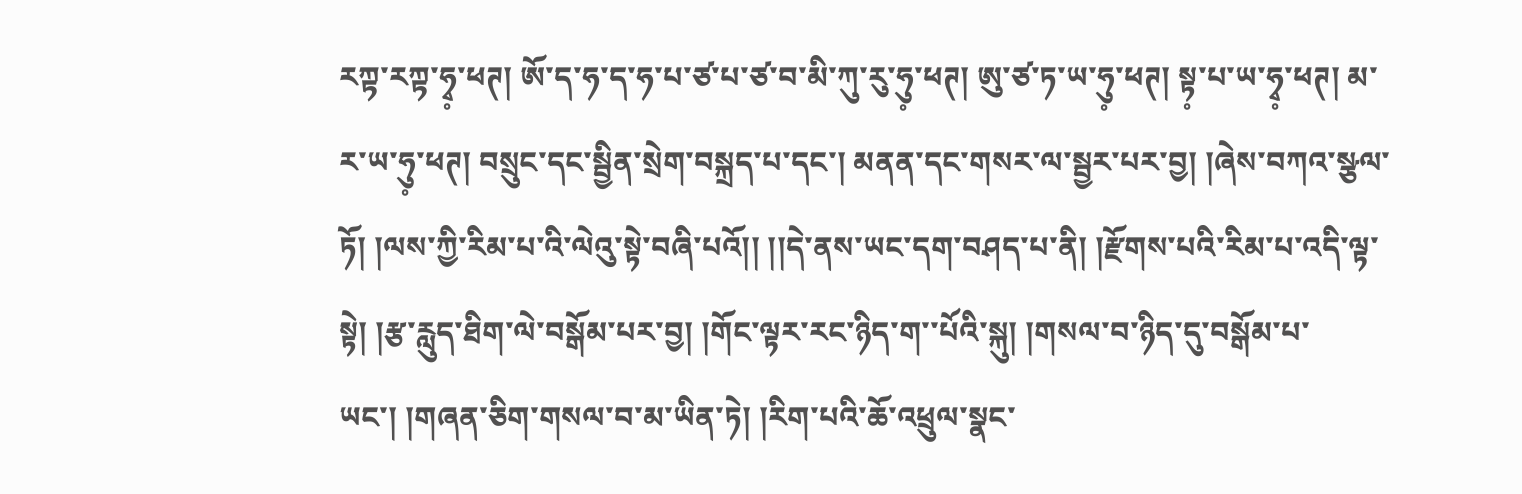རཀྟ་རཀྟ་ཧྭ༷་ཕཊ། ཨོ་ད་ཧ་ད་ཧ་པ་ཙ་པ་ཙ་བ་མི་ཀུ་རུ་ཧུ༷་ཕཊ། ཨུ་ཙ་ཏ་ཡ་ཧུ༷་ཕཊ། སྟ༷་པ་ཡ་ཧྭ༷་ཕཊ། མ་ར་ཡ་ཧུ༷་ཕཊ། བསྲུང་དང་སྦྱིན་སྲེག་བསྐྲད་པ་དང་། མནན་དང་གསར་ལ་སྦྱར་པར་བྱ། །ཞེས་བཀའ་སྩལ་ཏོ། །ལས་ཀྱི་རིམ་པ་འི་ལེའུ་སྟེ་བཞི་པའོ།། །།དེ་ནས་ཡང་དག་བཤད་པ་ནི། །རྫོགས་པའི་རིམ་པ་འདི་ལྟ་སྟེ། །རྩ་རླུད་ཐིག་ལེ་བསྒོམ་པར་བྱ། །གོང་ལྟར་རང་ཉིད་ག་་པོའི་སྐུ། །གསལ་བ་ཉིད་དུ་བསྒོམ་པ་ཡང་། །གཞན་ཅིག་གསལ་བ་མ་ཡིན་ཏེ། །རིག་པའི་ཆོ་འཕྲུལ་སྣང་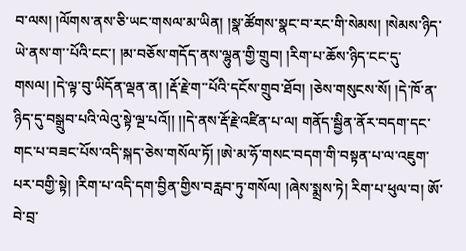བ་ལས། །ལོགས་ནས་ཅི་ཡང་གསལ་མ་ཡིན། །སྣ་ཚོགས་སྣང་བ་རང་གི་སེམས། །སེམས་ཉིད་ཡེ་ནས་ག་་པོའི་ངང་། །མ་བཅོས་གདོད་ནས་ལྷུན་གྱི་གྲུབ། །རིག་པ་ཆོས་ཉིད་ངང་དུ་གསལ། །དེ་ལྟ་བུ་ཡིདོན་ལྡན་ན། །རྡོ་རྗེ་ག་་པོའི་དངོས་གྲུབ་ཐོབ། །ཅེས་གསུངས་སོ། །དེ་ཁོ་ན་ཉིད་དུ་བསྒྲུབ་པའི་ལེའུ་སྟེ་ལྔ་པའོ།། །།དེ་ནས་རྡོ་རྗེ་འཛིན་པ་ལ། གནོད་སྦྱིན་ནོར་བདག་དང་གང་པ་བཟང་པོས་འདི་སྐད་ཅེས་གསོལ་ཏོ། །ཨེ་མ་ཧོ་གསང་བདག་གི་བསྟན་པ་ལ་འཇུག་པར་བགྱི་སྟེ། །རིག་པ་འདི་དག་བྱིན་གྱིས་བརླབ་ཏུ་གསོལ། །ཞེས་སྨྲས་ཏེ། རིག་པ་ཕུལ་བ། ཨོ་བེ་བྲ་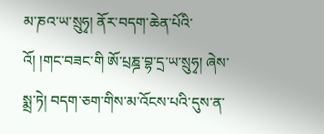མ་ཎའ་ཡ་སྲུཧྭ། ནོར་བདག་ཆེན་པོའི་འོ། །གང་བཟང་གི ཨོ་པྲཎྜ་བྷ་དྲ་ཡ་སྲུཧྭ། ཞེས་སྨྲ་ཏེ། བདག་ཅག་གིས་མ་འོངས་པའི་དུས་ན་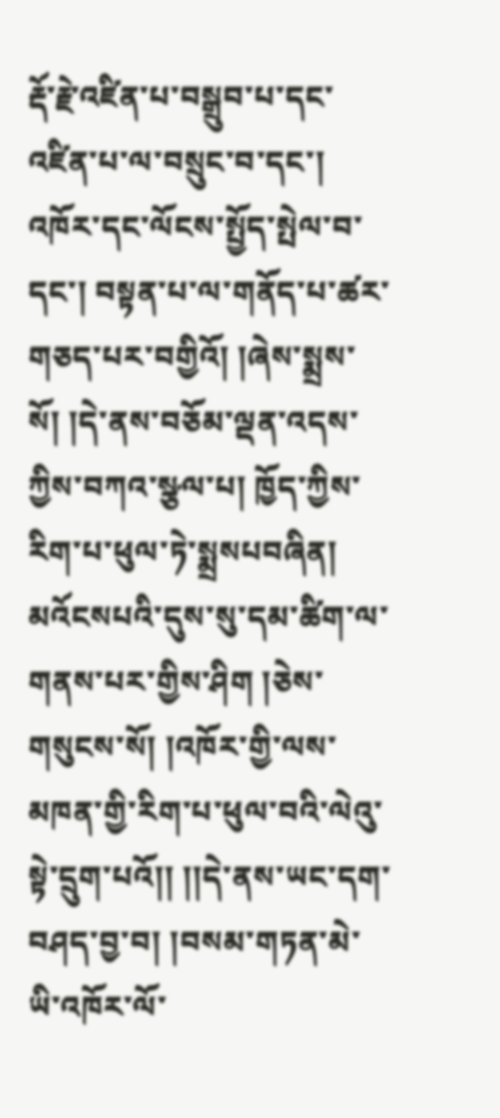རྡོ་རྗེ་འཛིན་པ་བསྒྲུབ་པ་དང་འཛིན་པ་ལ་བསྲུང་བ་དང་། འཁོར་དང་ལོངས་སྤྱོད་སྤེལ་བ་དང་། བསྟན་པ་ལ་གནོད་པ་ཚར་གཅད་པར་བགྱིའོ། །ཞེས་སྨྲས་སོ། །དེ་ནས་བཅོམ་ལྡན་འདས་ཀྱིས་བཀའ་སྩལ་པ། ཁྱོད་ཀྱིས་རིག་པ་ཕུལ་ཏེ་སྨྲསཔབཞིན། མའོངསཔའི་དུས་སུ་དམ་ཚིག་ལ་གནས་པར་གྱིས་ཤིག །ཅེས་གསུངས་སོ། །འཁོར་གྱི་ལས་མཁན་གྱི་རིག་པ་ཕུལ་བའི་ལེའུ་སྟེ་དྲུག་པའོ།། །།དེ་ནས་ཡང་དག་བཤད་བྱ་བ། །བསམ་གཏན་མེ་ཡི་འཁོར་ལོ་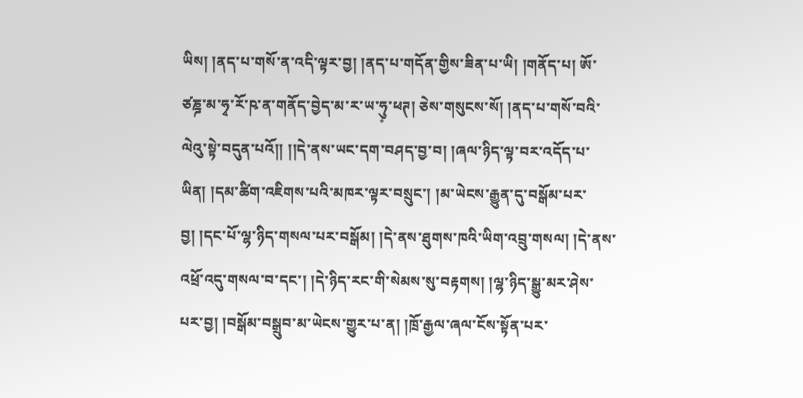ཡིས། །ནད་པ་གསོ་ན་འདི་ལྟར་བྱ། །ནད་པ་གདོན་གྱིས་ཟིན་པ་ཡི། །གནོད་པ། ཨོ་ཙཎྜ་མ་ཧྭ་རོ་ཥ་ན་གནོད་བྱེད་མ་ར་ཡ་ཧུ༷་ཕཊ། ཅེས་གསུངས་སོ། །ནད་པ་གསོ་བའི་ལེའུ་སྟེ་བདུན་པའོ།། །།དེ་ནས་ཡང་དག་བཤད་བྱ་བ། །ཞལ་ཉིད་ལྟ་བར་འདོད་པ་ཡིན། །དམ་ཚིག་འཇིགས་པའི་མཁར་ལྟར་བསྲུང་། །མ་ཡེངས་རྒྱུན་དུ་བསྒོམ་པར་བྱ། །དང་པོ་ལྷ་ཉིད་གསལ་པར་བསྒོམ། །དེ་ནས་ཐུགས་ཁའི་ཡིག་འབྲུ་གསལ། །དེ་ནས་འཕྲོ་འདུ་གསལ་བ་དང་། །དེ་ཉིད་རང་གི་སེམས་སུ་བརྟགས། །ལྷ་ཉིད་སྒྱུ་མར་ཤེས་པར་བྱ། །བསྒོམ་བསྒྲུབ་མ་ཡེངས་གྱུར་པ་ན། །ཁྲོ་རྒྱལ་ཞལ་ངོས་སྟོན་པར་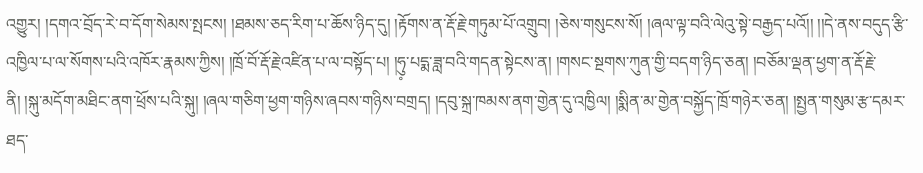འགྱུར། །དགའ་བྲོད་རེ་བ་དོག་སེམས་སྤངས། །ཐམས་ཅད་རིག་པ་ཆོས་ཉིད་དུ། །རྟོགས་ན་རྡོ་རྗེ་གཏུམ་པོ་འགྲུབ། །ཅེས་གསུངས་སོ། །ཞལ་ལྟ་བའི་ལེའུ་སྟེ་བརྒྱད་པའོ།། །།དེ་ནས་བདུད་རྩི་འཁྱིལ་པ་ལ་སོགས་པའི་འཁོར་རྣམས་ཀྱིས། །ཁྲོ་བོ་རྡོ་རྗེ་འཛིན་པ་ལ་བསྟོད་པ། །ཧུ༷་པདྨ་ཟླ་བའི་གདན་སྟེངས་ན། །གསང་སྔགས་ཀུན་གྱི་བདག་ཉིད་ཅན། །བཅོམ་ལྡན་ཕྱག་ན་རྡོ་རྗེ་ནི། །སྐུ་མདོག་མཐིང་ནག་ཕྲོས་པའི་སྐུ། །ཞལ་གཅིག་ཕྱག་གཉིས་ཞབས་གཉིས་བགྲད། །དབུ་སྐྲ་ཁམས་ནག་གྱེན་དུ་འཁྱིལ། །སྨིན་མ་གྱེན་བསྐྱོད་ཁྲོ་གཉེར་ཅན། །སྤྱན་གསུམ་རྩ་དམར་ཐད་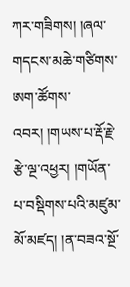ཀར་གཟིགས། །ཞལ་གདངས་མཆེ་གཙིགས་ཨག་ཚོགས་འབར། །གཡས་པ་རྡོ་རྗེ་རྩེ་ལྔ་འཕྱར། །གཡོན་པ་བསྡིགས་པའི་མཛུམ་མོ་མཛད། །ན་བཟའ་སྔོ་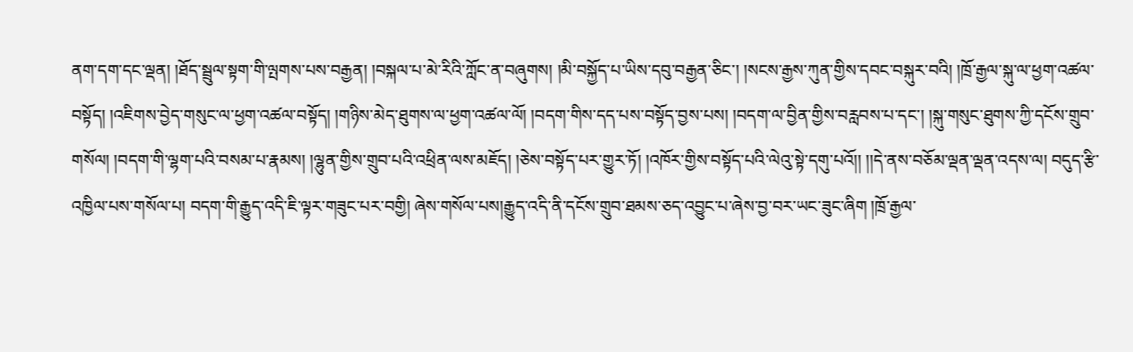ནག་དག་དང་ལྡན། །ཐོད་སྦྲུལ་སྟག་གི་ལྤགས་པས་བརྒྱན། །བསྐལ་པ་མེ་རིའི་ཀློང་ན་བཞུགས། །མི་བསྐྱོད་པ་ཡིས་དབུ་བརྒྱན་ཅིང་། །སངས་རྒྱས་ཀུན་གྱིས་དབང་བསྐུར་བའི། །ཁྲོ་རྒྱལ་སྐུ་ལ་ཕྱག་འཚལ་བསྟོད། །འཇིགས་བྱེད་གསུང་ལ་ཕྱག་འཚལ་བསྟོད། །གཉིས་མེད་ཐུགས་ལ་ཕྱག་འཚལ་ལོ། །བདག་གིས་དད་པས་བསྟོད་བྱས་པས། །བདག་ལ་བྱིན་གྱིས་བརླབས་པ་དང་། །སྐུ་གསུང་ཐུགས་ཀྱི་དངོས་གྲུབ་གསོལ། །བདག་གི་ལྷག་པའི་བསམ་པ་རྣམས། །ལྷུན་གྱིས་གྲུབ་པའི་འཕྲིན་ལས་མཇོད། །ཅེས་བསྟོད་པར་གྱུར་ཏོ། །འཁོར་གྱིས་བསྟོད་པའི་ལེའུ་སྟེ་དགུ་པའོ།། །།དེ་ནས་བཅོམ་ལྡན་ལྡན་འདས་ལ། བདུད་རྩི་འཁྱིལ་པས་གསོལ་པ། བདག་གི་རྒྱུད་འདི་ཇི་ལྟར་གཟུང་པར་བགྱི། ཞེས་གསོལ་པས།རྒྱུད་འདི་ནི་དངོས་གྲུབ་ཐམས་ཅད་འབྱུང་པ་ཞེས་བྱ་བར་ཡང་ཟུང་ཞིག །ཁྲོ་རྒྱལ་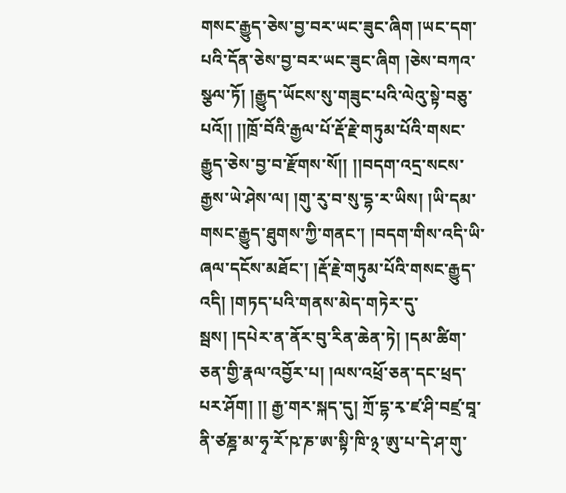གསང་རྒྱུད་ཅེས་བྱ་བར་ཡང་ཟུང་ཞིག །ཡང་དག་པའི་དོན་ཅེས་བྱ་བར་ཡང་ཟུང་ཞིག །ཅེས་བཀའ་སྩལ་ཏོ། །རྒྱུད་ཡོངས་སུ་གཟུང་པའི་ལེའུ་སྟེ་བཅུ་པའོ།། །།ཁྲོ་བོའི་རྒྱལ་པོ་རྡོ་རྗེ་གཏུམ་པོའི་གསང་རྒྱུད་ཅེས་བྱ་བ་རྫོགས་སོ།། །།བདག་འདྲ་སངས་རྒྱས་ཡེ་ཤེས་ལ། །གུ་རུ་བ་སུ་དྷ་ར་ཡིས། །ཡི་དམ་གསང་རྒྱུད་ཐུགས་ཀྱི་གནང་། །བདག་གིས་འདི་ཡི་ཞལ་དངོས་མཐོང་། །རྡོ་རྗེ་གཏུམ་པོའི་གསང་རྒྱུད་འདི། །གཏད་པའི་གནས་མེད་གཏེར་དུ་སྦས། །དཔེར་ན་ནོར་བུ་རིན་ཆེན་ཏེ། །དམ་ཚིག་ཅན་གྱི་རྣལ་འབྱོར་པ། །ལས་འཕྲོ་ཅན་དང་ཕྲད་པར་ཤོག། །། རྒྱ་གར་སྐད་དུ། ཀྲོ་དྷ་རྭ་ཛ་ཤི་བཛྲ་བཱ་ནི་ཙཎྜ་མ་ཧྭ་རོ་ཥ་ཎ་ཨ་སྟི་ཁི་྅་ཨུ་པ་དེ་ཤ་གུ་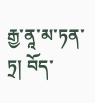རྒྱ་ནཱ་མ་ཏན་ཏྲ། བོད་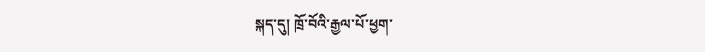སྐད་དུ། ཁྲོ་བོའི་རྒྱལ་པོ་ཕྱག་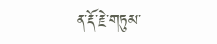ན་རྡོ་རྗེ་གཏུམ་